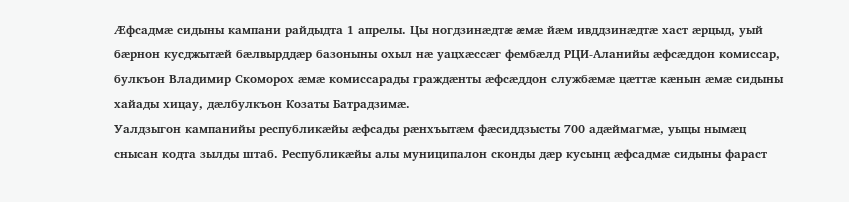Æфсадмæ сидыны кампани райдыдта 1 апрелы. Цы ногдзинæдтæ æмæ йæм ивддзинæдтæ хаст æрцыд, уый бæрнон кусджытæй бæлвырддæр базоныны охыл нæ уацхæссæг фембæлд РЦИ-Аланийы æфсæддон комиссар, булкъон Владимир Скоморох æмæ комиссарады граждæнты æфсæддон службæмæ цæттæ кæнын æмæ сидыны хайады хицау, дæлбулкъон Козаты Батрадзимæ.
Уалдзыгон кампанийы республикæйы æфсады рæнхъытæм фæсиддзысты 700 адæймагмæ, уыцы нымæц снысан кодта зылды штаб. Республикæйы алы муниципалон сконды дæр кусынц æфсадмæ сидыны фараст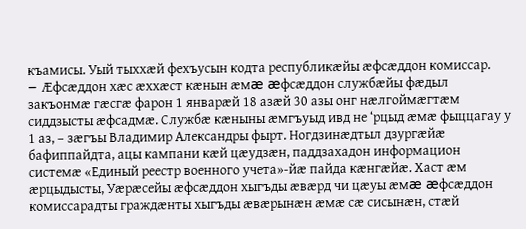къамисы. Уый тыххæй фехъусын кодта республикæйы æфсæддон комиссар.
– Æфсæддон хæс æххæст кæнын æмæ æфсæддон службæйы фæдыл закъонмæ гæсгæ фарон 1 январæй 18 азæй 30 азы онг нæлгоймæгтæм сиддзысты æфсадмæ. Службæ кæныны æмгъуыд ивд не ‘рцыд æмæ фыццагау у 1 аз, – зæгъы Владимир Александры фырт. Ногдзинæдтыл дзургæйæ бафиппайдта, ацы кампани кæй цæудзæн, паддзахадон информацион системæ «Единый реестр военного учета»-йæ пайда кæнгæйæ. Хаст æм æрцыдысты, Уæрæсейы æфсæддон хыгъды æвæрд чи цæуы æмæ æфсæддон комиссарадты граждæнты хыгъды æвæрынæн æмæ сæ сисынæн, стæй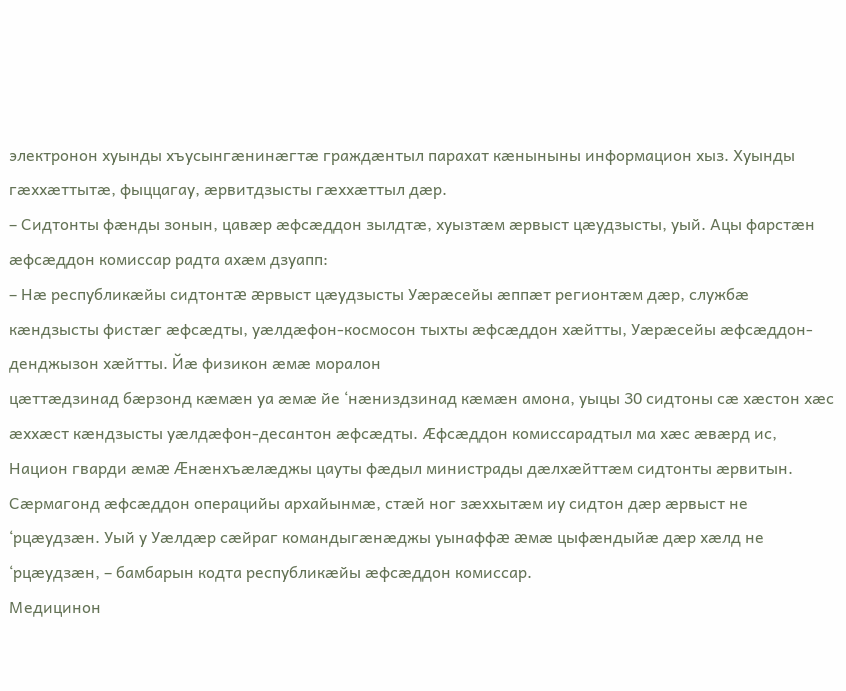электронон хуынды хъусынгæнинæгтæ граждæнтыл парахат кæныныны информацион хыз. Хуынды гæххæттытæ, фыццагау, æрвитдзысты гæххæттыл дæр.
– Сидтонты фæнды зонын, цавæр æфсæддон зылдтæ, хуызтæм æрвыст цæудзысты, уый. Ацы фарстæн æфсæддон комиссар радта ахæм дзуапп:
– Нæ республикæйы сидтонтæ æрвыст цæудзысты Уæрæсейы æппæт регионтæм дæр, службæ кæндзысты фистæг æфсæдты, уæлдæфон-космосон тыхты æфсæддон хæйтты, Уæрæсейы æфсæддон-денджызон хæйтты. Йæ физикон æмæ моралон
цæттæдзинад бæрзонд кæмæн уа æмæ йе ‘нæниздзинад кæмæн амона, уыцы 30 сидтоны сæ хæстон хæс æххæст кæндзысты уæлдæфон-десантон æфсæдты. Æфсæддон комиссарадтыл ма хæс æвæрд ис, Национ гварди æмæ Æнæнхъæлæджы цауты фæдыл министрады дæлхæйттæм сидтонты æрвитын.
Сæрмагонд æфсæддон операцийы архайынмæ, стæй ног зæххытæм иу сидтон дæр æрвыст не ‘рцæудзæн. Уый у Уæлдæр сæйраг командыгæнæджы уынаффæ æмæ цыфæндыйæ дæр хæлд не ‘рцæудзæн, – бамбарын кодта республикæйы æфсæддон комиссар.
Медицинон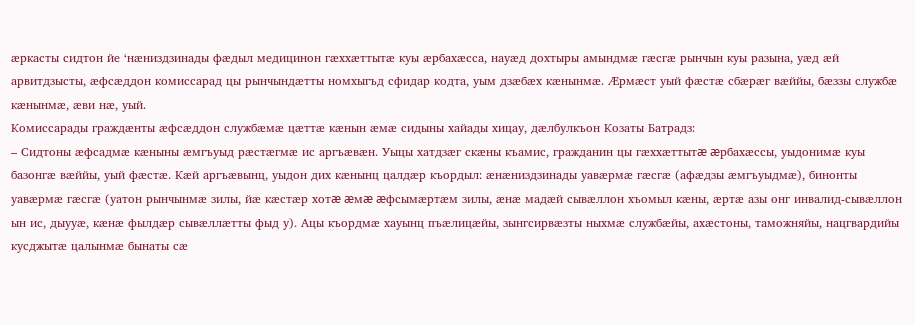æркасты сидтон йе ‘нæниздзинады фæдыл медицинон гæххæттытæ куы æрбахæсса, науæд дохтыры амындмæ гæсгæ рынчын куы разына, уæд æй арвитдзысты, æфсæддон комиссарад цы рынчындæтты номхыгъд сфидар кодта, уым дзæбæх кæнынмæ. Æрмæст уый фæстæ сбæрæг вæййы, бæззы службæ кæнынмæ, æви нæ, уый.
Комиссарады граждæнты æфсæддон службæмæ цæттæ кæнын æмæ сидыны хайады хицау, дæлбулкъон Козаты Батрадз:
– Сидтоны æфсадмæ кæныны æмгъуыд рæстæгмæ ис аргъæвæн. Уыцы хатдзæг скæны къамис, гражданин цы гæххæттытæ æрбахæссы, уыдонимæ куы базонгæ вæййы, уый фæстæ. Кæй аргъæвынц, уыдон дих кæнынц цалдæр къордыл: æнæниздзинады уавæрмæ гæсгæ (афæдзы æмгъуыдмæ), бинонты уавæрмæ гæсгæ (уатон рынчынмæ зилы, йæ кæстæр хотæ æмæ æфсымæртæм зилы, æнæ мадæй сывæллон хъомыл кæны, æртæ азы онг инвалид-сывæллон ын ис, дыууæ, кæнæ фылдæр сывæллæтты фыд у). Ацы къордмæ хауынц пъæлицæйы, зынгсирвæзты ныхмæ службæйы, ахæстоны, таможняйы, нацгвардийы кусджытæ цалынмæ бынаты сæ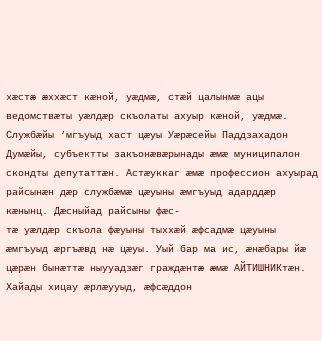хæстæ æххæст кæной, уæдмæ, стæй цалынмæ ацы ведомствæты уæлдæр скъолаты ахуыр кæной, уæдмæ. Службæйы ‘мгъуыд хаст цæуы Уæрæсейы Паддзахадон Думæйы, субъектты закъонæвæрынады æмæ муниципалон скондты депутаттæн. Астæуккаг æмæ профессион ахуырад райсынæн дæр службæмæ цæуыны æмгъуыд адарддæр кæнынц. Дæсныйад райсыны фæс-
тæ уæлдæр скъола фæуыны тыххæй æфсадмæ цæуыны æмгъуыд æргъæвд нæ цæуы. Уый бар ма ис, æнæбары йæ цæрæн бынæттæ ныууадзæг граждæнтæ æмæ АЙТИШНИКтæн.
Хайады хицау æрлæууыд, æфсæддон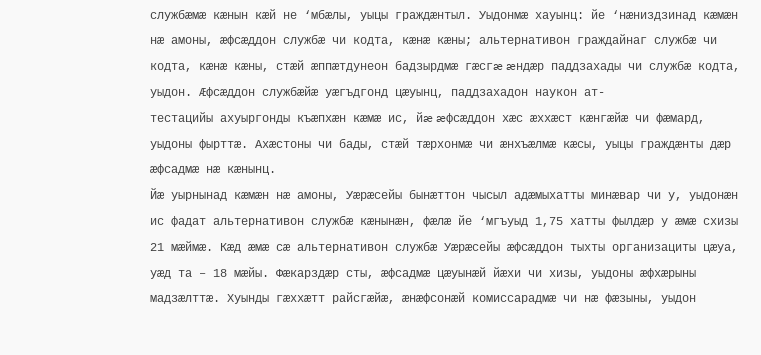службæмæ кæнын кæй не ‘мбæлы, уыцы граждæнтыл. Уыдонмæ хауынц: йе ‘нæниздзинад кæмæн нæ амоны, æфсæддон службæ чи кодта, кæнæ кæны; альтернативон граждайнаг службæ чи кодта, кæнæ кæны, стæй æппæтдунеон бадзырдмæ гæсгæ æндæр паддзахады чи службæ кодта, уыдон. Æфсæддон службæйæ уæгъдгонд цæуынц, паддзахадон наукон ат-
тестацийы ахуыргонды къæпхæн кæмæ ис, йæ æфсæддон хæс æххæст кæнгæйæ чи фæмард, уыдоны фырттæ. Ахæстоны чи бады, стæй тæрхонмæ чи æнхъæлмæ кæсы, уыцы граждæнты дæр æфсадмæ нæ кæнынц.
Йæ уырнынад кæмæн нæ амоны, Уæрæсейы бынæттон чысыл адæмыхатты минæвар чи у, уыдонæн ис фадат альтернативон службæ кæнынæн, фæлæ йе ‘мгъуыд 1,75 хатты фылдæр у æмæ схизы 21 мæймæ. Кæд æмæ сæ альтернативон службæ Уæрæсейы æфсæддон тыхты организациты цæуа, уæд та – 18 мæйы. Фæкарздæр сты, æфсадмæ цæуынæй йæхи чи хизы, уыдоны æфхæрыны мадзæлттæ. Хуынды гæххæтт райсгæйæ, æнæфсонæй комиссарадмæ чи нæ фæзыны, уыдон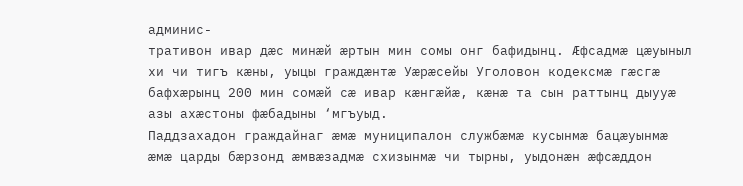админис-
тративон ивар дæс минæй æртын мин сомы онг бафидынц. Æфсадмæ цæуыныл хи чи тигъ кæны, уыцы граждæнтæ Уæрæсейы Уголовон кодексмæ гæсгæ бафхæрынц 200 мин сомæй сæ ивар кæнгæйæ, кæнæ та сын раттынц дыууæ азы ахæстоны фæбадыны ‘мгъуыд.
Паддзахадон граждайнаг æмæ муниципалон службæмæ кусынмæ бацæуынмæ æмæ царды бæрзонд æмвæзадмæ схизынмæ чи тырны, уыдонæн æфсæддон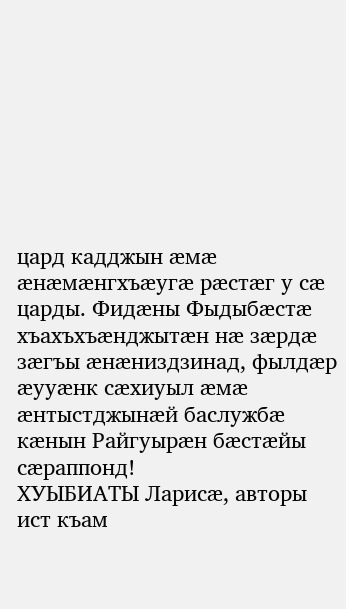цард кадджын æмæ æнæмæнгхъæугæ рæстæг у сæ царды. Фидæны Фыдыбæстæ хъахъхъæнджытæн нæ зæрдæ зæгъы æнæниздзинад, фылдæр æууæнк сæхиуыл æмæ æнтыстджынæй баслужбæ кæнын Райгуырæн бæстæйы сæраппонд!
ХУЫБИАТЫ Ларисæ, авторы ист къам